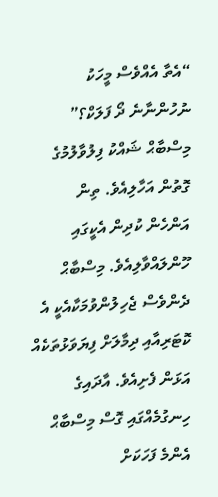“އެތާ އެއްވެސް މީހަކު ނުހުންނާނެ ދޯ ފަލަކް؟” މިސްބާޙް ޝައްކު ފިލުވާލުމުގެ ގޮތުން އަހާލިއެވެ. ތިން އަންހެން ކުދިން އެކީގައި ހޫންލައްވާލިއެވެ. މިސްބާޙް ދެންވެސް ޖެހިލުންވުމަކާއެކީ އެ ކޮޓަރިއާއި ދިމާލަށް ފިޔަވަޅުތަކެއް އަޅަން ފެށިއެވެ. އާދައިގެ ހިނގުމެއްގައި ގޮސް މިސްބާޙް އެންމެ ފަހަކަށް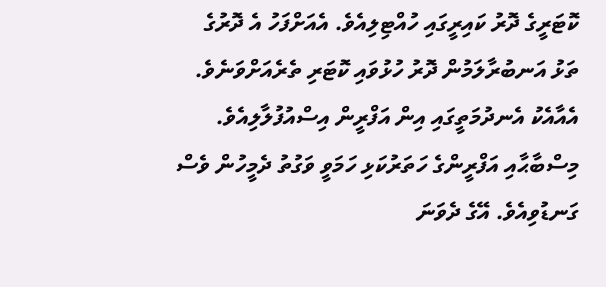ކޮޓަރީގެ ދޮރު ކައިރީގައި ހުއްޓިލިއެވެ. އެއަށްފަހު އެ ދޮރުގެ ތަޅު އަނބުރާލަމުން ދޮރު ހުޅުވައި ކޮޓަރި ތެރެއަށްވަނެވެ. އެއާއެކު އެނދުމަތީގައި އިން އަފްރީން އިސްއުފުލާލިއެވެ. މިސްބާޙާއި އަފްރީންގެ ހަތަރުކަޅި ހަމަވީ ވަގުތު ދެމީހުން ވެސް ގަނޑުވިއެވެ. އޭގެ ދެވަނަ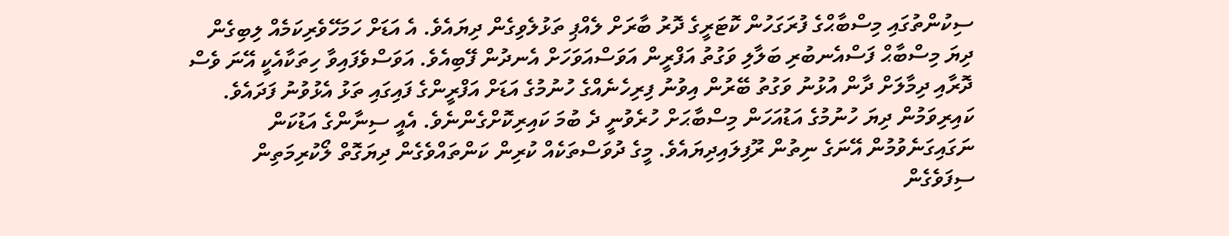ސިކުންތުގައި މިސްބާޙްގެ ފުރަގަހުން ކޮޓަރީގެ ދޮރު ބާރަށް ލެއްޕި ތަޅުލެވިގެން ދިޔައެވެ. އެ އަޑަށް ހަމަހޭވެރިކަމެއް ލިބިގެން ދިޔަ މިސްބާޙް ފަސްއެނބުރި ބަލާލި ވަގުތު އަފްރީން އަވަސްއަވަހަށް އެނދުން ފޭބިއެވެ. އަވަސްވެފައިވާ ހިތަކާއެކީ އޭނަ ވެސް ދޮރާއި ދިމާލަށް ދާން އުޅުނު ވަގުތު ބޭރުން އިވުނު ފިރިހެނެއްގެ ހުނުމުގެ އަޑަށް އަފްރީންގެ ފައިގައި ތަޅު އެޅުވުނު ފަދައެވެ.
ކައިރިވަމުން ދިޔަ ހުނުމުގެ އަޑުއަހަން މިސްބާޙަށް ހުރެވުނީ ދެ ބުމަ ކައިރިކޮށްގެންނެވެ. އެއީ ސިނާންގެ އަޑުކަން ނަގައިގަނެވުމުން އޭނަގެ ނިތުން ރޫފިލައިދިޔައެވެ. މީގެ ދުވަސްތަކެއް ކުރިން ކަންތައްވެގެން ދިޔަގޮތް ލޯކުރިމަތިން ސިފަވެގެން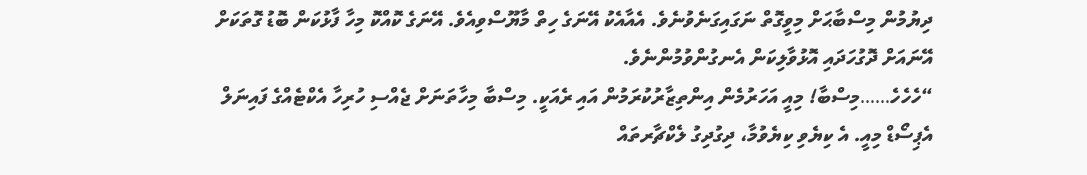ދިޔުމުން މިސްބާޙަށް މިވީގޮތް ނަގައިގަނެވުނެވެ. އެއާއެކު އޭނަގެ ހިތް މާޔޫސްވިއެވެ. އޭނަގެ ކޮއްކޮ މިހާ ފާޅުކަން ބޮޑު ގޮތަކަށް އޭނައަށް ދޮގުހަދައި އޮޅުވާލިކަން އެނގުންވުމުންނެވެ.
“ހެހެހެ……މިސްބާ! މިއީ އަހަރުމެން އިންތިޒާރުކުރަމުން އައި ރެއަކީ. މިސްބާ މިހާތަނަށް ޖެއްސި ހުރިހާ އެކްޓެއްގެ ފައިނަލް އެޕިސޯޑް މިއީ. އެ ކިޔެވި ކިޔެވުމާ، ދިގުދިގު ލެކްޗާރތައް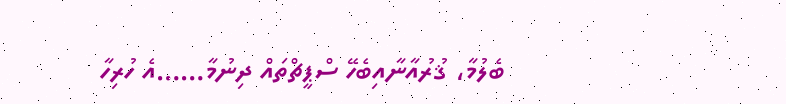ބެލުމާ، ޤުރުއާނާއިބެހޭ ސްޕީޗްތައް ދިނުމާ……އެ ހުރިހާ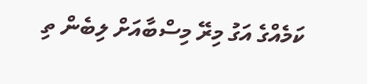ކަމެއްގެ އަގު މިރޭ މިސްބާއަށް ލިބެން ތި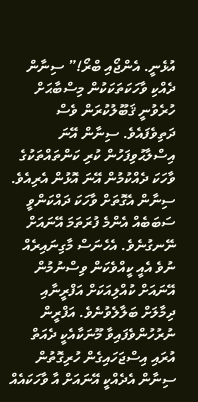އުޅެނީ. އެންޖޯއި ބްރޯ!” ސިނާން ދެއްކި ވާހަކަތަކަކުން މިސްބާޙަށް ހުރެވުނީ ޤަބޫލުކުރަން ވެސް ދަތިވެފައެވެ. ސިނާން އޭނަ އިސްލާޙުވިފަހުން ކުރި ކަންތައްތަކުގެ ވާހަކަ ދެއްކުމުން އޭނަ އޮޅުން އެރިއެވެ. ސިނާން އެގޮތަށް ވާހަކަ ދައްކަންވީ ސަބަބެއް އެންމެ ފުރަތަމަ އޭނައަށް ނޭނގުނެވެ. އެހެނަސް މާގިނައިރެއް ނުވެ އެއީ ކީއްވެކަން ވިސްނުމުން އޭނައަށް ކުއްލިއަކަށް އަފްރީނާއި ދިމާލަށް ބަލާލެވުނެވެ. އަފްރީން ނުރުހުންވެފައިވާ މޫނަކާއެކީ ދެއަތް އުރައި އިސްޖަހައިގެން ހުރިގޮތުން ސިނާން އެދެއްކީ އޭނައަށް އާ ވާހަކައެއް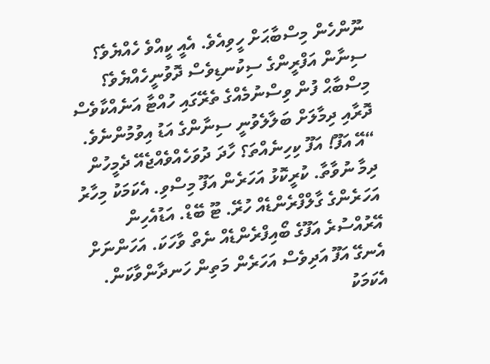ނޫންހެން މިސްބާޙަށް ހީވިއެވެ. އެއީ ކީއްވެ ހެއްޔެވެ؟ ސިނާން އަފްރީންގެ ސިކުނޑިވެސް ދޮވުނީހެއްޔެވެ؟ މިސްބާޙް ފުން ވިސްނުމެއްގެ ތެރޭގައި ހުއްޓާ އަނެއްކާވެސް ދޮރާއި ދިމާލަށް ބަލާލެވުނީ ސިނާންގެ އަޑު އިވުމުންނެވެ.
“އޭ އަފޫ! އަފޫ ކިހިނެއްތަ؟ ހާދަ ދުވަހެއްވެއްޖެއޭ ދެމީހުން ދިމާ ނުވާތާ. ކުރީކޮޅު އަހަރެން އަފޫ މިސްވި. އެކަމަކު މިހާރު އަހަރެންގެ ގާލްފްރެންޑެއް ހުރޭ. ޓޫ ބޭޑް. އަޑުއެހިން އޭރުއްސުރެ އަފޫގެ ބޯއިފްރެންޑެއް ނެތް ވާހަކަ. އަހަންނަށް އެނގޭ އަފޫ އަދިވެސް އަހަރެން މަތިން ހަނދާންވާކަން. އެކަމަކު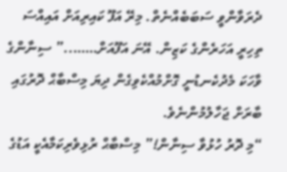ދެރަވާންވީ ސަބަބެއްނެތް. މިރޭ އަފޫ ކައިރިއަށް އައިއްސަ ތިހިރީ އަހަރެންގެ ކަޒިން. އޭނަ އަފޫއަށް……..” ސިނާންގެ ވާހަކަ މެދުކެނޑުނީ ގޮށްމުއްކެވިގެން ދިޔަ މިސްބާޙް ދޮރުގައި ބާރަށް ޖަހާލުމުންނެވެ.
“މި ދޮރު ހުޅުވާ ސިނާން!” މިސްބާޙް ރުޅިވެރިކަމާއެކީ އަޑުގެ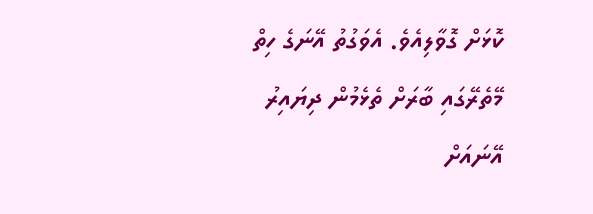ކޮޅަށް ގޮވާލިއެވެ. އެވަގުތު އޭނަގެ ހިތް މޭތެރޭގައި ބާރަށް ތެޅެމުން ދިޔައިރު އޭނައަށް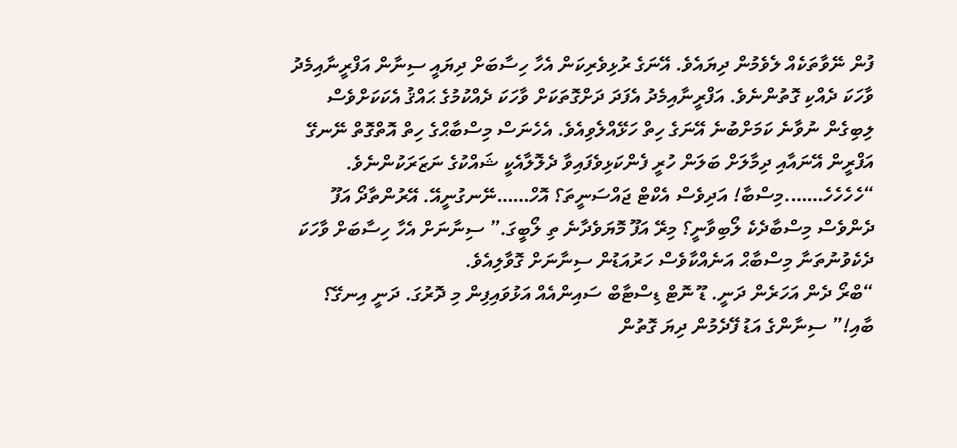ފުން ނޭވާތަކެއް ލެވެމުން ދިޔައެވެ. އޭނަގެ ރުޅިވެރިކަން އެހާ ހިސާބަށް ދިޔައީ ސިނާން އަފްރީނާއިމެދު ވާހަކަ ދެއްކި ގޮތުންނެވެ. އަފްރީނާއިމެދު އެފަދަ ދަށްގޮތަކަށް ވާހަކަ ދެއްކުމުގެ ޙައްޤު އެކަކަށްވެސް ލިބިގެން ނުވާނެ ކަމަށްބުނެ އޭނަގެ ހިތް ހަޅޭއްލެވިއެވެ. އެހެނަސް މިސްބާޙްގެ ހިތް އޮތްގޮތް ނޭނގޭ އަފްރީން އޭނައާއި ދިމާލަށް ބަލަން ހުރީ ފެންކަޅިވެފައިވާ ދެލޮލާއެކީ ޝައްކުގެ ނަޒަރަކުންނެވެ.
“ހެހެހެހެ…….މިސްބާ! އަދިވެސް އެކްޓް ޖައްސަނީތަ؟ އޮހް……ނޭނގުނީއޭ. އޭރުންތާދޯ އަފޫ ދެންވެސް މިސްބާދެކެ ލޯބިވާނީ؟ މިރޭ އަފޫ މޮޔަވެދާނެ ތި ލޯބީގަ.” ސިނާނަށް އެހާ ހިސާބަށް ވާހަކަ ދެކެވުނުތަނާ މިސްބާޙް އަނެއްކާވެސް ހަރުއަޑުން ސިނާނަށް ގޮވާލިއެވެ.
“ބްރޯ ދެން އަހަރެން ދަނީ. ޑޫ ނޮޓް ޑިސްޓާބް ސައިންއެއް އަޅުވައިފިން މި ދޮރުގަ. ދަނީ އިނގޭ؟ ބާއި!” ސިނާންގެ އަޑު ފޭދެމުން ދިޔަ ގޮތުން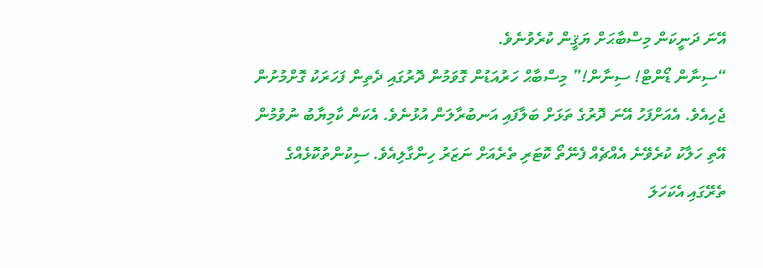އޭނަ ދަނީކަން މިސްބާޙަށް ޔަޤީން ކުރެވުނެވެ.
“ސިނާން ޑޯންޓް! ސިނާން!” މިސްބާޙް ހަރުއަޑުން ގޮވަމުން ދޮރުގައި ދެތިން ފަހަރަކު ގޮށްމުށުން ޖެހިއެވެ. އެއަށްފަހު އޭނަ ދޮރުގެ ތަޅަށް ބަލާފައި އަނބުރާލަން އުޅުނެވެ. އެކަން ކާމިޔާބު ނުވުމުން އޭތި ހަލާކު ކުރެވޭނެ އެއްޗެއް ފެނޭތޯ ކޮޓަރި ތެރެއަށް ނަޒަރު ހިންގާލިއެވެ. ސިކުންތުކޮޅެއްގެ ތެރޭގައި އެކަހަލަ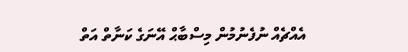އެއްޗެއް ނުފެނުމުން މިސްބާޙް އޭނަގެ ކަނާތް އަތް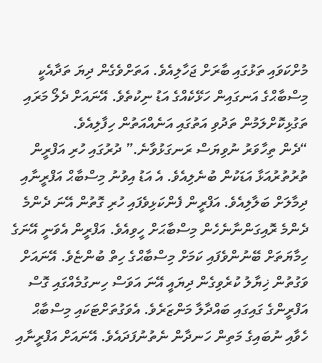މުށްކަވައި ތަޅުގައި ބާރަށް ޖަހާލިއެވެ. އަތަށްވެގެން ދިޔަ ތަދާއެކީ މިސްބާޙްގެ އަނގައިން ހަޅޭކެއްގެ އަޑު ނިކުތެވެ. އޭނައަށް ދެލޯ މަރައި ތަގުޅިކޮށްލަމުން ތަދުވި އަތުގައި އަނެއްއަތުން ހިފާލިއެވެ.
“ދެން ތިހާވަރު ނުވިޔަސް ރަނގަޅުވާނެ.” ދުރުގައި ހުރި އަފްރީން ތުރުތުރުއަޅާ އަޑަކުން ބުނެލިއެވެ. އެ އަޑު އިވުނު މިސްބާޙް އަފްރީނާއި ދިމާލަށް ބަލާލިއެވެ. އަފްރީން ފެންކަޅިވެފައި ހުރި ގޮތުން އޭނަ ދެންމެ ދެންމެ ރޮއިގަންނާނެހެން މިސްބާޙަށް ހީވިއެވެ. އަފްރީން އެވަނީ އޭނަގެ ހިމާޔަތަށް ބޭނުންވެފައި ކަމަށް މިސްބާޙްގެ ހިތް ބުންޏެވެ. އޭނައަށް ވަގުތުން ޚިޔާލު ކުރެވިގެން ދިޔައީ އޭނަ އަވަސް ހިނގުމެއްގައި ގޮސް އަފްރީންގެ ގައިގައި ބައްދާލާ މަންޒަރެވެ. އެވަގުތަށްޓަކައި މިސްބާޙް ހެވާއި ނުބައިގެ މަތިން ހަނދާން ނެތުނުފަދައެވެ. އޭނައަށް އަފްރީނާއި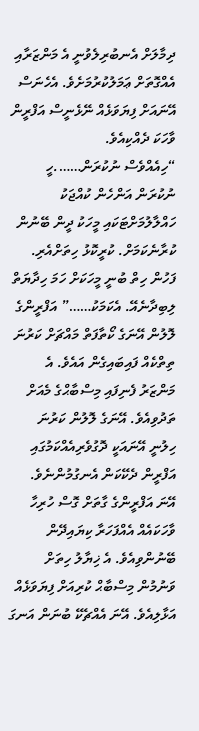ދިމާލަށް އެނބުރިލެވުނީ އެ މަންޒަރާއި އެއްގޮތަށް ޢަމަލުކުރުމަށެވެ. އެހެނަސް އޭނައަށް ފިޔަވަޅެއް ނޭޅެނީސް އަފްރީން ވާހަކަ ދެއްކިއެވެ.
“ހިއެއްވެސް ނުކުރަން…….ހީ ނުކުރަން އަންހެން ކުއްޖަކު ހައްލާލުމަށްޓަކައި މީހަކު ދީން ބޭނުން ކުރާނެކަމަށް. ކުރީކޮޅު ހިތަށްއެރި. ފަހުން ހިތް ބުނީ މީހަކަށް ހަމަ ހިދާޔަތް ލިބިދާނެއޭ. އެކަމަކު……” އަފްރީންގެ ލޮލުން އޭނަގެ ކޯތާފަތް މައްޗަށް ކަރުނަ ތިތްކެއް ފައިބައިގެން އައެވެ. އެ މަންޒަރު ފެނިފައި މިސްބާޙްގެ މެއަށް ތަދުވިއެވެ. އޭނަގެ ލޮލުން ކަރުނަ ހިލުނީ އޭނައަކީ ދޮގުވެރިއެއްކަމުގައި އަފްރީން ދެކޭކަން އެނގުމުންނެވެ. އޭނަ އަފްރީންގެ ގާތަށް ގޮސް ހުރިހާ ވާހަކައެއް އެއްފަހަރާ ކިޔައިދޭން ބޭނުންވިއެވެ. އެ ޚިޔާލު ހިތަށް ވަނުމުން މިސްބާޙް ކުރިއަށް ފިޔަވަޅެއް އަޅާލިއެވެ. އޭނަ އެއްޗެކޭ ބުނަން އަނގަ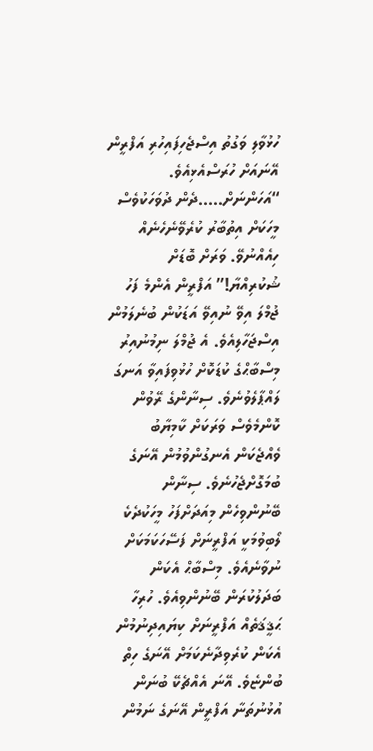ހުޅުވާލި ވަގުތު އިސްޖެހިފައިހުރި އަފްރީން އޭނައަށް ހުރަސްއެޅިއެވެ.
“އަހަންނަށް…..ދެން ދުވަހަކުވެސް މީހަކަށް އިތުބާރު ކުރެވޭނެހެނެއް ހިއެއްނުވޭ. ވަރަށް ބޮޑަށް ޝުކުރިއްޔާ!” އަފްރީން އެންމެ ފަހު ޖުމްލަ އިވޭ ނުއިވޭ އަޑަކުން ބުނެލަމުން އިސްޖަހާލިއެވެ. އެ ޖުމްލަ ނިމުނުއިރު މިސްބާޙްގެ ކުޑަކޮށް ހުޅުވިފައިވާ އަނގަ ލައްޕާލެވުނެވެ. ސިނާންގެ ރޭވުން ކޮންމެވެސް ވަރަކަށް ކާމިޔާބު ވެއްޖެކަން އެނގުންވުމުން އޭނަގެ ބުމަގޮށްޖެހުނެވެ. ސިނާން ބޭނުންވިހެން މިއަދަށްފަހު މީހަކުދެކެ ލޯބިވުމަކީ އަފްރީނަށް ފަސޭހަކަމަކަށް ނުވާނެއެވެ. މިސްބާޙް އެކަން ބަދަލުކުރަން ބޭނުންވިއެވެ. ހުރިހާ ޙަޤީޤަތެއް އަފްރީނަށް ކިޔައިދިނުމުން އެކަން ކުރެވިދާނެކަމަށް އޭނަގެ ހިތް ބުންޏެވެ. އޭނަ އެއްޗެކޭ ބުނަން އުޅުނުތަނާ އަފްރީން އޭނަގެ ނަމުން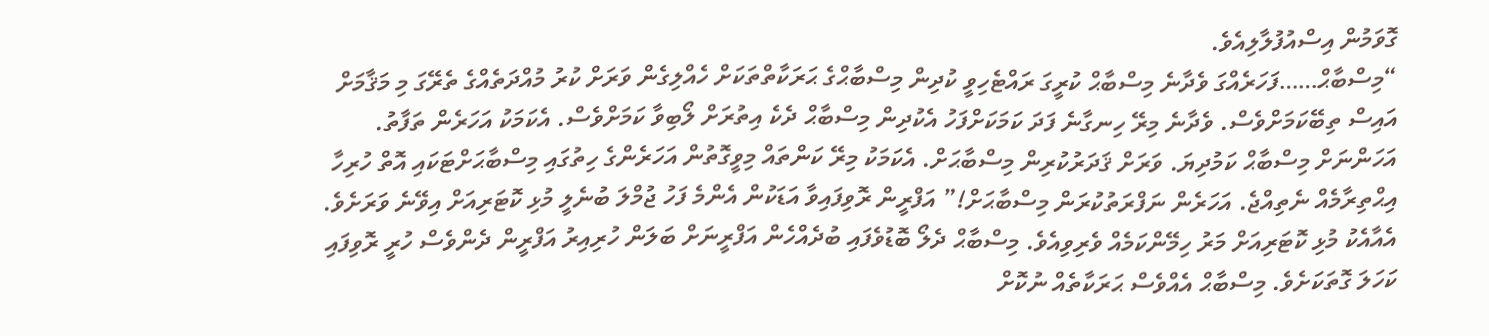ގޮވަމުން އިސްއުފުލާލިއެވެ.
“މިސްބާޙް……ފަހަރެއްގަ ވެދާނެ މިސްބާޙް ކުރީގަ ރައްޓެހިވީ ކުދިން މިސްބާޙްގެ ޙަރަކާތްތަކަށް ހެއްލިގެން ވަރަށް ކުރު މުއްދަތެއްގެ ތެރޭގަ މި މަޤާމަށް އައިސް ތިބޭކަމަށްވެސް. ވެދާނެ މިރޭ ހިނގާނެ ފަދަ ކަމަކަށްފަހު އެކުދިން މިސްބާޙް ދެކެ އިތުރަށް ލޯބިވާ ކަމަށްވެސް. އެކަމަކު އަހަރެން ތަފާތު. އަހަންނަށް މިސްބާޙް ކަމުދިޔަ. ވަރަށް ޤަދަރުކުރިން މިސްބާޙަށް. އެކަމަކު މިރޭ ކަންތައް މިވީގޮތުން އަހަރެންގެ ހިތުގައި މިސްބާޙަށްޓަކައި އޮތް ހުރިހާ އިޙްތިރާމެއް ނެތިއްޖެ. އަހަރެން ނަފްރަތުކުރަން މިސްބާޙަށް!” އަފްރީން ރޮވިފައިވާ އަޑަކުން އެންމެ ފަހު ޖުމްލަ ބުނެލީ މުޅި ކޮޓަރިއަށް އިވޭނެ ވަރަށެވެ. އެއާއެކު މުޅި ކޮޓަރިއަށް މަރު ހިމޭންކަމެއް ވެރިވިއެވެ. މިސްބާޙް ދެލޯ ބޮޑުވެފައި ބުދެއްހެން އަފްރީނަށް ބަލަން ހުރިއިރު އަފްރީން ދެންވެސް ހުރީ ރޮވިފައި ކަހަލަ ގޮތަކަށެވެ. މިސްބާޙް އެއްވެސް ޙަރަކާތެއް ނުކޮށް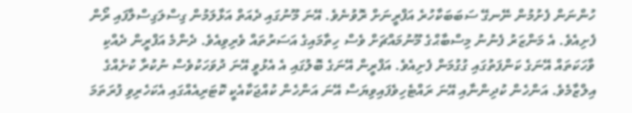ހުންނަން ފެށުމުން ނޭނގޭ ސަބަބަކާހުރެ އަފްރީނަށް ރޮވުނެވެ. އޭނަ މޫނުގައި ދެއަތް އަޅާލަމުން ގިސްލަގިސްލާފައި ރޯން ފެށިއެވެ. އެ މަންޒަރު ފެނުނު މިސްބާޙްގެ މޫނުމައްޗަށް ވެސް ހިތާމައިގެ އަސަރުތައް ވެރިވިއެވެ. ދެންމެ އަފްރީން ދެއްކި ވާހަކަތައް އޭނަގެ ކަންފަތުގައި ގުގުމަން ފެށިއެވެ. އަފްރީން އޭނަގެ ބޮލުގައި އެ އެޅުވީ އޭނަ ދުވަހަކުވެސް ނުކުރާ ކުށެއްގެ އިލްޒާމެވެ. އަންހެން ކުދިންނާއި އޭނަ ރައްޓެހިވެފައިވިޔަސް އޭނަ އަންހެން ކުއްޖަކާއެކީ ކޮޓަރިއެއްގައި އެކަހެރިވި ފުރަތަމަ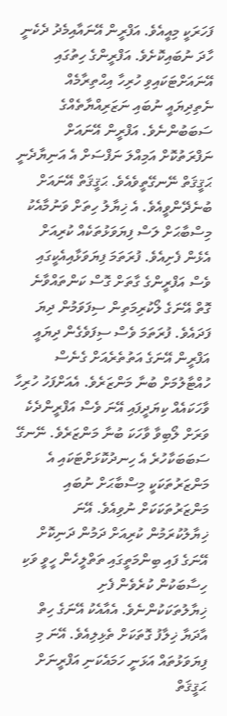ފަހަރަކީ މިއީއެވެ. އަފްރީން އޭނައާއިމެދު ދެކެނީ ހާދަ ނުބައިކޮށެވެ. އަފްރީންގެ ހިތުގައި އޭނައަށްޓަކައިވި ހުރިހާ އިޙްތިރާމެއް ނެތިދިޔައީ ނުބައި ނަޒަރިއްޔާތެއްގެ ސަބަބުންނެވެ. އަފްރީން އޭނައަށް ނަފްރަތުކޮށް އަމިއްލަ ނަފްސަށް އެ އަނިޔާދެނީ ޙަޤީޤަތް ނޭނގޭތީވެއެވެ. ޙަޤީޤަތް އޭނައަށް ބުނެދޭންވީއެވެ. އެ ޚިޔާލު ހިތަށް ވަނުމާއެކު މިސްބާޙަށް ލަސް ފިޔަވަޅުތަކެއް ކުރިއަށް އެޅެން ފެށިއެވެ. ފުރަތަމަ ފިޔަވަޅާއިއެކީގައި ވެސް އަފްރީންގެ ގާތަށް ގޮސް ކަންތައްވާނެ ގޮތް އޭނަގެ ލޯކުރިމަތިން ސިފަވަމުން ދިޔަ ފަދައެވެ. ފުރަތަމަ ވެސް ސިފަވެގެން ދިޔައީ އަފްރީން އޭނަގެ އަތުތެރެއަށް ގެނެސް ހުއްޓާލުމަށް ބުނާ މަންޒަރެވެ. އެއަށްފަހު ހުރިހާ ވާހަކައެއް ކިޔަދީފައި އޭނަ ވެސް އަފްރީންދެކެ ވަރަށް ލޯބިވާ ވާހަކަ ބުނާ މަންޒަރެވެ. ނޭނގޭ ސަބަބަކާހުރެ އެ ހިނދުކޮޅަށްޓަކައި އެ މަންޒަރުތަކަކީ މިސްބާޙަށް ނުބައި މަންޒަރުތަކަކަށް ނުވިއެވެ. އޭނަ ޚިޔާލުކުރަމުން ކުރިއަށް ދަމުން ދަނިކޮށް އޭނަގެ ފައި ބިންމަތީގައި ތަތްލީހެން ހީވީ ވަކި ހިސާބަކުން ކުރެވެން ފެށި ޚިޔާލުތަކަކުންނެވެ. އެއާއެކު އޭނަގެ ހިތް އާދަޔާ ޚިލާފު ގޮތަކަށް ތެޅިލިއެވެ. އޭނަ މި ފިޔަވަޅުތައް އަޅަނީ ހަމައެކަނި އަފްރީނަށް ޙަޤީޤަތް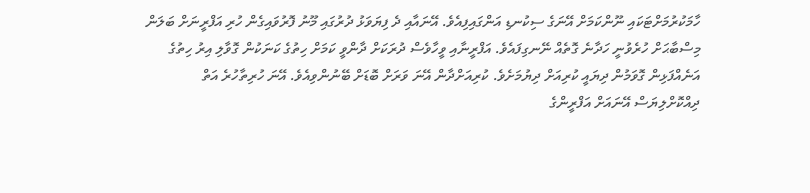ހާމަކުރުމަށްޓަކައި ނޫންކަމަށް އޭނަގެ ސިކުނޑި އަންގައިފިއެވެ. އޭނައާއި ދެ ފިޔަވަޅު ދުރުގައި މޫނު ފޮރުވައިގެން ހުރި އަފްރީނަށް ބަލަން މިސްބާޙަށް ހުރެވުނީ ހަދާނެ ގޮތެއް ނޭނގިފައެވެ. އަފްރީނާއި ވީހާވެސް ދުރަކަށް ދާންވީ ކަމަށް ހިތުގެ ކަނަކުން ގޮވާލި އިރު ހިތުގެ އަނެއްފަޅިން ގޮވަމުން ދިޔައީ ކުރިއަށް ދިޔުމަށެވެ. ކުރިއަށްދާން އޭނަ ވަރަށް ބޮޑަށް ބޭނުންވިއެވެ. އޭނަ ހުރިތާހުރެ އަތް ދިއްކޮށްލިޔަސް އޭނައަށް އަފްރީންގެ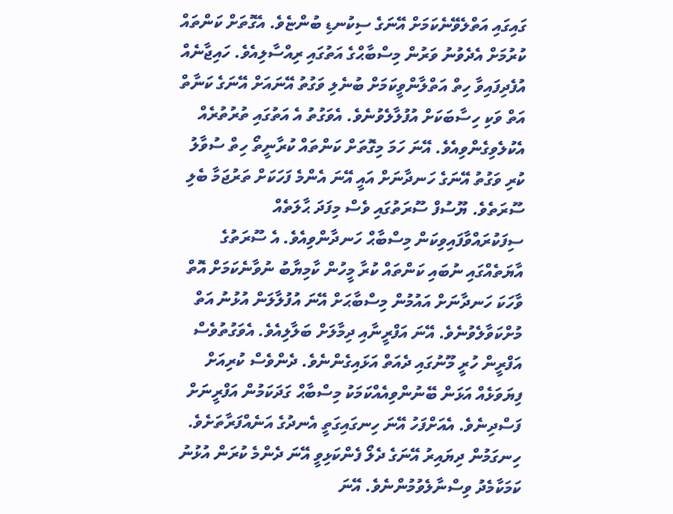ގައިގައި އަތްލެވޭނެކަމަށް އޭނަގެ ސިކުނޑި ބުންޏެވެ. އެގޮތަށް ކަންތައް ކުރުމަށް އެދެވުނު ވަރުން މިސްބާޙްގެ އަތުގައި ރިއްސާލިއެވެ. ހައިޖާނެއް އުފެދިފައިވާ ހިތް އަތްލާންވީކަމަށް ބުނެލި ވަގުތު އޭނައަށް އޭނަގެ ކަނާތް އަތް ވަކި ހިސާބަކަށް އުފުލާލެވުނެވެ. އެވަގުތު އެ އަތުގައި ތުރުތުރެއް އެކުލެވިގެންވިއެވެ. އޭނަ ހަމަ މިގޮތަށް ކަންތައް ކުރާނީތޯ ހިތް ސުވާލު ކުރި ވަގުތު އޭނަގެ ހަނދާނަށް އައީ އޭނަ އެންމެ ފަހަކަށް ތަރުޖަމާ ބެލި ސޫރަތެވެ. ޔޫސުފް ސޫރަތުގައި ވެސް މިފަދަ ޙާލަތެއް ސިފަކުރައްވާފައިވިކަން މިސްބާޙް ހަނދާންވިއެވެ. އެ ސޫރަތުގެ އާޔަތެއްގައި ނުބައި ކަންތައް ކުރާ މީހުން ކާމިޔާބު ނުވާނެކަމަށް އޮތް ވާހަކަ ހަނދާނަށް އައުމުން މިސްބާޙަށް އޭނަ އުފުލާލަން އުޅުނު އަތް މުށްކަވާލެވުނެވެ. އޭނަ އަފްރީނާއި ދިމާލަށް ބަލާލިއެވެ. އެވަގުތުވެސް އަފްރީން ހުރީ މޫނުގައި ދެއަތް އަޅައިގެންނެވެ. ދެންވެސް ކުރިއަށް ފިޔަވަޅެއް އަޅަން ބޭނުންވިއެއްކަމަކު މިސްބާޙް ގަދަކަމުން އަފްރީނަށް ފަސްދިނެވެ. އެއަށްފަހު އޭނަ ހިނގައިގަތީ އެނދުގެ އަނެއްފަރާތަށެވެ. ހިނގަމުން ދިޔައިރު އޭނަގެ ދެލޯ ފެންކަޅިވީ އޭނަ ދެންމެ ކުރަން އުޅުނު ކަމަކާމެދު ވިސްނާލެވުމުންނެވެ. އޭނަ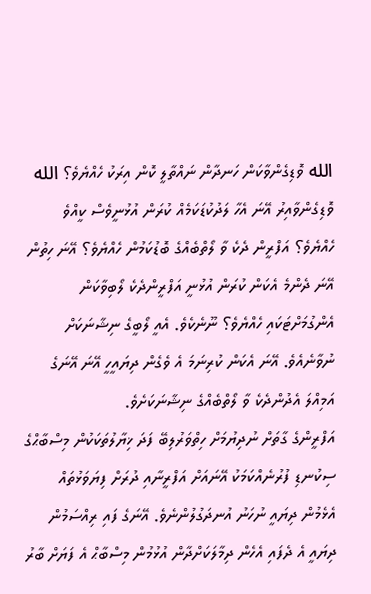الله ވޮޑިގެންވާކަން ހަނދާން ނައްތާލީ ކޮން އިރަކު ހެއްޔެވެ؟ الله ވޮޑިގެންވާއިރު އޭނަ އެހާ ލަދުކުޑަކަމެއް ކުރަން އުޅުނީވެސް ކީއްވެ ހެއްޔެވެ؟ އަފްރީން ދެކެ ވާ ލޯތްބެއްގެ ބޮޑުކަމުން ހެއްޔެވެ؟ އޭނަ ހިތުން އޭނަ ދެންމެ އެކަން ކުރަން އުޅުނީ އަފްރީންދެކެ ލޯބިވާކަން އެންގުމަށްޓަކައި ހެއްޔެވެ؟ ނޫނެކެވެ. އެއީ ލޯބީގެ ނިޝާނަކަށް ނުވާނެއެވެ. އޭނަ އެކަން ކުރިނަމަ އެ ވެގެން ދިޔައީހީ އޭނަ އޭނަގެ އަމިއްލަ އެދުންދެކެ ވާ ލޯތްބެއްގެ ނިޝާނަކަށެވެ.
އަފްރީންގެ ގާތަށް ނުދިޔުމަށް ހިތްވަރުލިބޭ ފަދަ ޚިޔާލުތަކަކުން މިސްބާޙްގެ ސިކުނޑި ފުރުނެއްކަމަކު އޭނައަށް އަފްރީނާއި ދުރަށް ފިޔަވަޅުތައް އެޅެމުން ދިޔައީ ނުހަނު އުނދަގުލުންނެވެ. އޭނަގެ ފައި ރިއްސަމުން ދިޔައީ އެ ދެފައި އެހެން ދިމާލަކަށްދާން އުޅުމުން މިސްބާޙް އެ ފަޔަށް ބާރު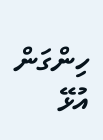ހިންގަން އުޅޭ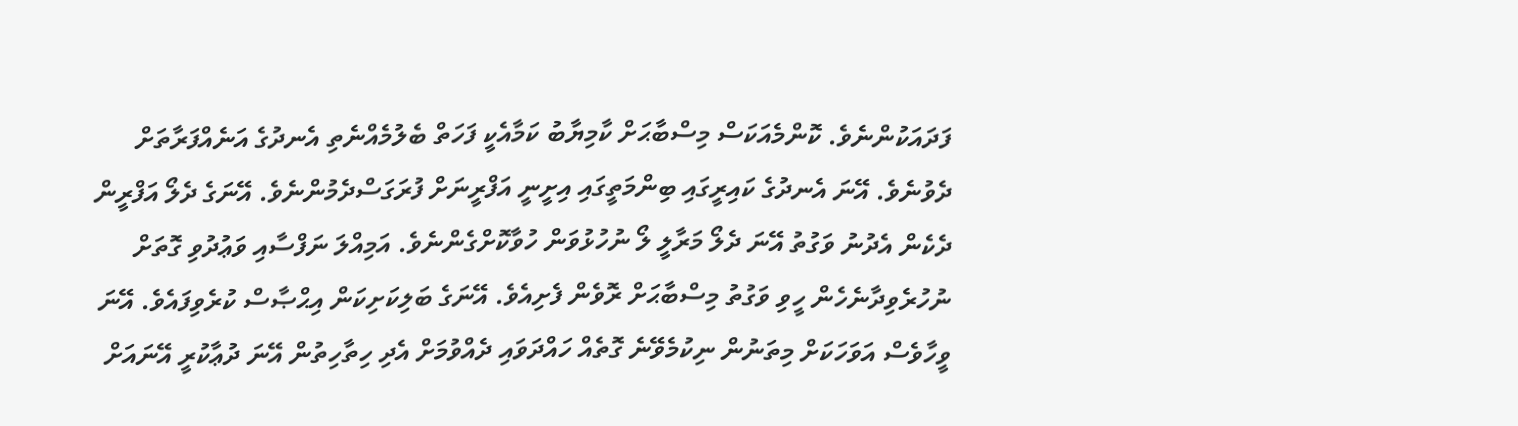ފަދައަކުންނެވެ. ކޮންމެއަކަސް މިސްބާޙަށް ކާމިޔާބު ކަމާއެކީ ފަހަތް ބެލުމެއްނެތި އެނދުގެ އަނެއްފަރާތަށް ދެވުނެވެ. އޭނަ އެނދުގެ ކައިރީގައި ބިންމަތީގައި އިށީނީ އަފްރީނަށް ފުރަގަސްދެމުންނެވެ. އޭނަގެ ދެލޯ އަފްރީން ދެކެން އެދުނު ވަގުތު އޭނަ ދެލޯ މަރާލީ ލޯ ނުހުޅުވަން ހުވާކޮށްގެންނެވެ. އަމިއްލަ ނަފްސާއި ވަޢުދުވި ގޮތަށް ނުހުރެވިދާނެހެން ހީވި ވަގުތު މިސްބާޙަށް ރޮވެން ފެށިއެވެ. އޭނަގެ ބަލިކަށިކަން އިޙްޞާސް ކުރެވިފައެވެ. އޭނަ ވީހާވެސް އަވަހަކަށް މިތަނުން ނިކުމެވޭނެ ގޮތެއް ހައްދަވައި ދެއްވުމަށް އެދި ހިތާހިތުން އޭނަ ދުޢާކުރީ އޭނައަށް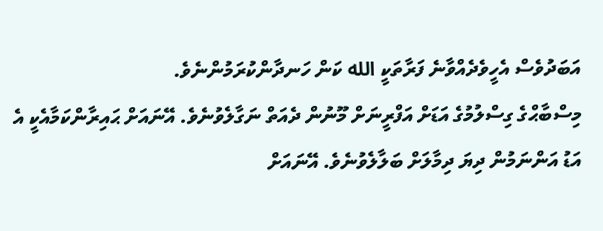އަބަދުވެސް އެހީވެދެއްވާނެ ފަރާތަކީ الله ކަން ހަނދާންކުރަމުންނެވެ.
މިސްބާޙްގެ ގިސްލުމުގެ އަޑަށް އަފްރީނަށް މޫނުން ދެއަތް ނަގާލެވުނެވެ. އޭނައަށް ޙައިރާންކަމާއެކީ އެ އަޑު އަންނަމުން ދިޔަ ދިމާލަށް ބަލާލެވުނެވެ. އޭނައަށް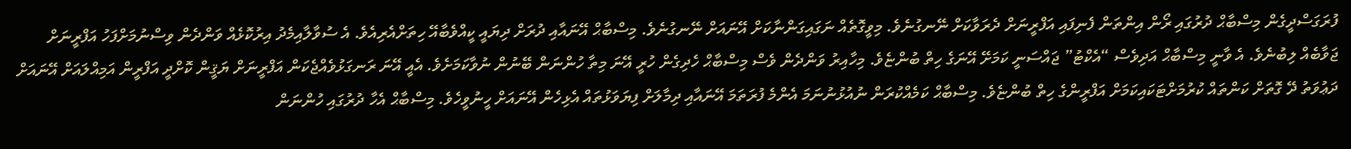ފުރަގަސްދީގެން މިސްބާޙް ދުރުގައި ރޯން އިންތަން ފެނިފައި އަފްރީނަށް ދެރަވާކަށް ނޭނގުނެވެ. މިވީގޮތެއް ނަގައިގަންނާކަށް އޭނައަށް ނޭނގުނެވެ. މިސްބާޙް އޭނައާއި ދުރަށް ދިޔައީ ކީއްވެބާއޭ ހިތަށްއެރިއެވެ. އެ ސުވާލާއިމެދު އިރުކޮޅެއް ވަންދެން ވިސްނުމަށްފަހު އަފްރީނަށް ޖަވާބެއް ލިބުނެވެ. އެ ވާނީ މިސްބާޙް އަދިވެސް “އެކްޓު” ޖައްސަނީ ކަމަށޭ އޭނަގެ ހިތް ބުންޏެވެ. މިހާއިރު ވަންދެން ވެސް މިސްބާޙް ހެދިގެން ހުރީ އޭނަ މިތާ ހުންނަން ބޭނުން ނުވާކަމަށެވެ. އެއީ އޭނަ ރަނގަޅުވެއްޖެކަން އަފްރީނަށް ޔަޤީން ކޮށްދީ އަފްރީން އަމިއްލައަށް އޭނައަށް ދަޢުވަތު ދޭ ގޮތަށް ކަންތައް ކުރުމަށްޓަކައިކަމަށް އަފްރީންގެ ހިތް ބުންޏެވެ. މިސްބާޙް ކަމެއްކުރަން ނުއުޅުނުނަމަ އެންމެ ފުރަތަމަ އޭނައާއި ދިމާލަށް ފިޔަވަޅުތައް އެޅިހެން އޭނައަށް ހީނުވީހެވެ. މިސްބާޙް އެހާ ދުރުގައި ހުންނަން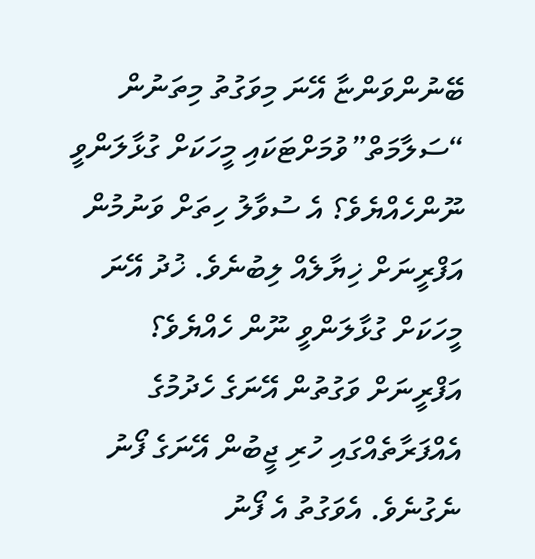ބޭނުންވަންޏާ އޭނަ މިވަގުތު މިތަނުން “ސަލާމަތް”ވުމަށްޓަކައި މީހަކަށް ގުޅާލަންވީ ނޫންހެއްޔެވެ؟ އެ ސުވާލު ހިތަށް ވަނުމުން އަފްރީނަށް ޚިޔާލެއް ލިބުނެވެ. ޚުދު އޭނަ މީހަކަށް ގުޅާލަންވީ ނޫން ހެއްޔެވެ؟ އަފްރީނަށް ވަގުތުން އޭނަގެ ހެދުމުގެ އެއްފަރާތެއްގައި ހުރި ޖީބުން އޭނަގެ ފޯނު ނެގުނެވެ. އެވަގުތު އެ ފޯނު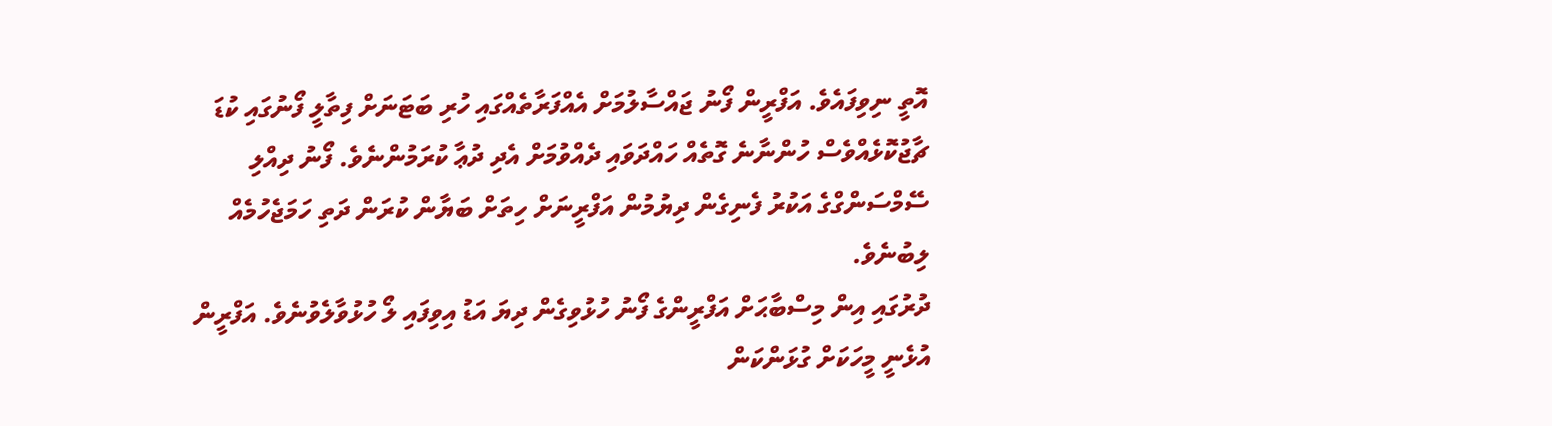އޮތީ ނިވިފައެވެ. އަފްރީން ފޯނު ޖައްސާލުމަށް އެއްފަރާތެއްގައި ހުރި ބަޓަނަށް ފިތާލީ ފޯނުގައި ކުޑަ ޗާޖުކޮޅެއްވެސް ހުންނާނެ ގޮތެއް ހައްދަވައި ދެއްވުމަށް އެދި ދުޢާ ކުރަމުންނެވެ. ފޯނު ދިއްލި ސޭމްސަންގްގެ އަކުރު ފެނިގެން ދިޔުމުން އަފްރީނަށް ހިތަށް ބަޔާން ކުރަން ދަތި ހަމަޖެހުމެއް ލިބުނެވެ.
ދުރުގައި އިން މިސްބާޙަށް އަފްރީންގެ ފޯނު ހުޅުވިގެން ދިޔަ އަޑު އިވިފައި ލޯ ހުޅުވާލެވުނެވެ. އަފްރީން އުޅެނީ މީހަކަށް ގުޅަންކަން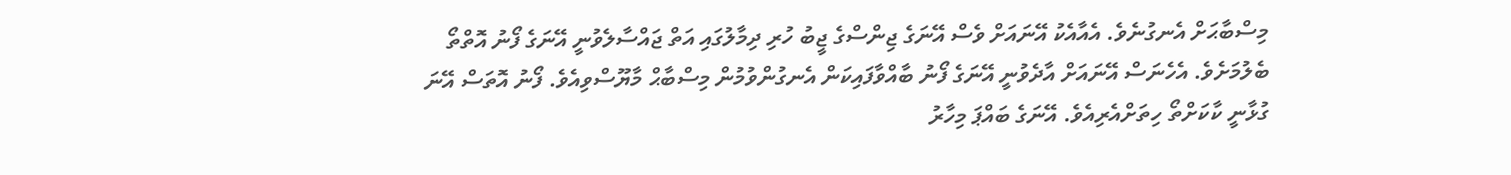މިސްބާޙަށް އެނގުނެވެ. އެއާއެކު އޭނައަށް ވެސް އޭނަގެ ޖިންސްގެ ޖީބު ހުރި ދިމާލުގައި އަތް ޖައްސާލެވުނީ އޭނަގެ ފޯނު އޮތްތޯ ބެލުމަށެވެ. އެހެނަސް އޭނައަށް އާދެވުނީ އޭނަގެ ފޯނު ބާއްވާފައިކަން އެނގުންވުމުން މިސްބާޙް މާޔޫސްވިއެވެ. ފޯނު އޮތަސް އޭނަ ގުޅާނީ ކާކަށްތޯ ހިތަށްއެރިއެވެ. އޭނަގެ ބައްޕަ މިހާރު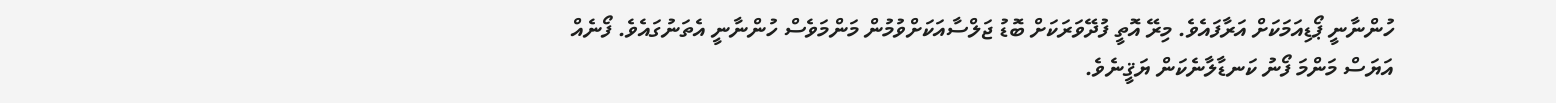ހުންނާނީ ޕޯޑިއަމަކަށް އަރާފައެވެ. މިރޭ އޮތީ ފުދޭވަރަކަށް ބޮޑު ޖަލްސާއަކަށްވުމުން މަންމަވެސް ހުންނާނީ އެތަނުގައެވެ. ފޯނެއް އަޔަސް މަންމަ ފޯނު ކަނޑާލާނެކަން ޔަޤީނެވެ.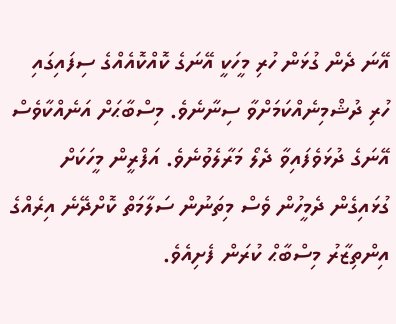އޭނަ ދެން ގުޅަން ހުރި މީހަކީ އޭނަގެ ކޮއްކޮއެއްގެ ސިފައިގައި ހުރި ދުޝްމިނެއްކަމަށްވާ ސިނާނެވެ. މިސްބާޙަށް އަނެއްކާވެސް އޭނަގެ ދުޅަވެފައިވާ ދެލޯ މަރާލެވުނެވެ. އަފްރީން މީހަކަށް ގުޅައިގެން ދެމީހުން ވެސް މިތަނުން ސަލާމަތް ކޮށްދޭނެ އިރެއްގެ އިންތިޒާރު މިސްބާޙް ކުރަން ފެށިއެވެ.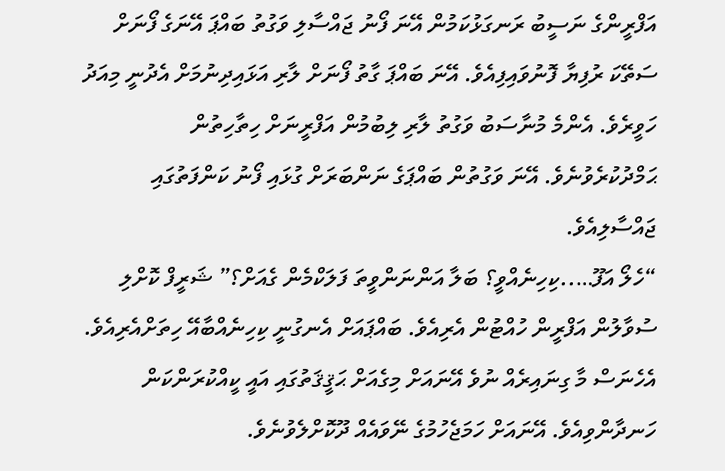އަފްރީންގެ ނަސީބު ރަނގަޅުކަމުން އޭނަ ފޯނު ޖައްސާލި ވަގުތު ބައްޕަ އޭނަގެ ފޯނަށް ސަތޭކަ ރުފިޔާ ފޮނުވައިފިއެވެ. އޭނަ ބައްޕަ ގާތު ފޯނަށް ލާރި އަޅައިދިނުމަށް އެދުނީ މިއަދު ހަވީރެވެ. އެންމެ މުނާސަބު ވަގުތު ލާރި ލިބުމުން އަފްރީނަށް ހިތާހިތުން ޙަމްދުކުރެވުނެވެ. އޭނަ ވަގުތުން ބައްޕަގެ ނަންބަރަށް ގުޅައި ފޯނު ކަންފަތުގައި ޖައްސާލިއެވެ.
“ހެލޯ އަފޫ…..ކިހިނެއްވީ؟ ބަލާ އަންނަންވީތަ ފަލަކްމެން ގެއަށް؟” ޝަރީފް ކޮށްލި ސުވާލުން އަފްރީން ހުއްޓުން އެރިއެވެ. ބައްޕައަށް އެނގުނީ ކިހިނެއްބާއޭ ހިތަށްއެރިއެވެ. އެހެނަސް މާ ގިނައިރެއް ނުވެ އޭނައަށް މިގެއަށް ޙަޤީޤަތުގައި އައީ ކީއްކުރަންކަން ހަނދާންވިއެވެ. އޭނައަށް ހަމަޖެހުމުގެ ނޭވައެއް ދޫކޮށްލެވުނެވެ.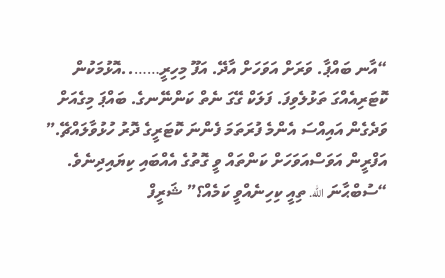“އާނ ބައްޕާ. ވަރަށް އަވަހަށް އާދޭ. އަފޫ މިހިރީ……..އޮޅުމަކުން ކޮޓަރިއެއްގަ ތަޅުލެވިފަ. ފަލަކް ގޭގަ ނެތް ކަންނޭނގެ. ބައްޕަ މިގެއަށް ވަދެގެން އައިއްސަ އެންމެ ފުރަތަމަ ފެންނަ ކޮޓަރީގެ ދޮރު ހުޅުވާލައްޗޭ.” އަފްރީން އަވަސްއަވަހަށް ކަންތައް ވީ ގޮތުގެ އެއްބައި ކިޔައިދިނެވެ.
“ސުބްޙާނަ الله. ތިއީ ކިހިނެއްވީ ކަމެއް؟” ޝަރީފް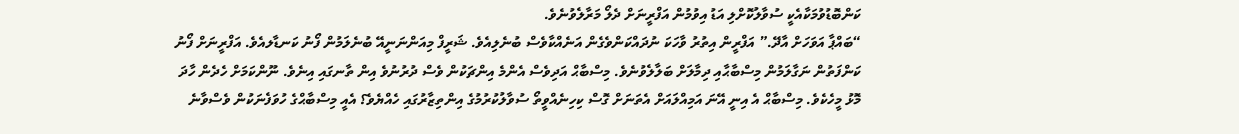ކަންބޮޑުވުމަކާއެކީ ސުވާލުކޮށްލި އަޑު އިވުމުން އަފްރީނަށް ދެލޯ މަރާލެވުނެވެ.
“ބައްޕާ އަވަހަށް އާދޭ.” އަފްރީން އިތުރު ވާހަކަ ނުދައްކަންވެގެން އަނެއްކާވެސް ބުނެލިއެވެ. ޝަރީފް މިއަންނަނީއޭ ބުނެލަމުން ފޯނު ކަނޑާލއެވެ. އަފްރީނަށް ފޯނު ކަންފަތުން ނަގާލަމުން މިސްބާޙާއި ދިމާލަށް ބަލާލެވުނެވެ. މިސްބާޙް އަދިވެސް އެންމެ އިންޗަކުން ވެސް ދުރުނުވެ އިން ތާނގައި އިނެވެ. ނޫންކަމަށް ހެދެން ހާދަ މޮޅު މީހެކެވެ. މިސްބާޙް އެ އިނީ އޭނަ އަމިއްލައަށް އެތަނަށް ގޮސް ކިހިނެއްވީތޯ ސުވާލުކުރުމުގެ އިންތިޒާރުގައި ހެއްޔެވެ؟ އެއީ މިސްބާޙްގެ ހުވަފެނަކުން ވެސްވާނެ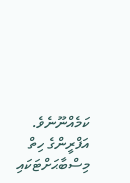ކަމެއްނޫނެވެ. އަފްރީންގެ ހިތް މިސްބާޙަށްޓަކައި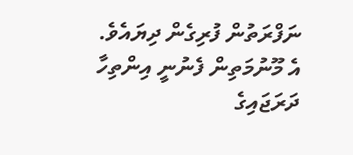ނަފްރަތުން ފުރިގެން ދިޔައެވެ. އެ މޫނުމަތިން ފެނުނީ އިންތިހާ ދަރަޖައިގެ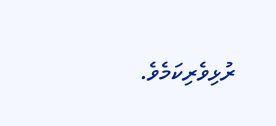ރުޅިވެރިކަމެވެ.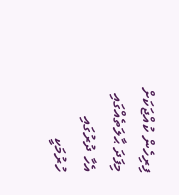ފިރިހެން ކުއްޖަކަށް މިފަދަ ޙާލަތެއްގައި އެހާ ދުރުގައި ހުރުމަކީ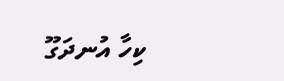ކިހާ އުނދަގޫ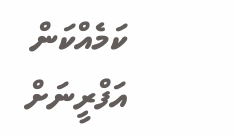ކަމެއްކަން އަފްރީނަށް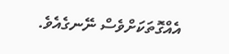އެއްގޮތަކަށްވެސް ނޭނގެއެވެ.